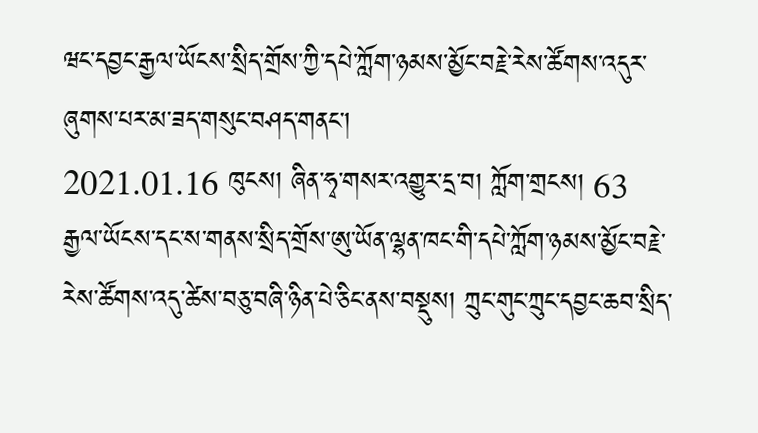ཝང་དབྱང་རྒྱལ་ཡོངས་སྲིད་གྲོས་ཀྱི་དཔེ་ཀློག་ཉམས་མྱོང་བརྗེ་རེས་ཚོགས་འདུར་ཞུགས་པར་མ་ཟད་གསུང་བཤད་གནང་།
2021.01.16 ཁུངས། ཞིན་ཧྭ་གསར་འགྱུར་དྲ་བ། ཀློག་གྲངས། 63
རྒྱལ་ཡོངས་དང་ས་གནས་སྲིད་གྲོས་ཨུ་ཡོན་ལྷན་ཁང་གི་དཔེ་ཀློག་ཉམས་མྱོང་བརྗེ་རེས་ཚོགས་འདུ་ཚེས་བཅུ་བཞི་ཉིན་པེ་ཅིང་ནས་བསྡུས། ཀྲུང་གུང་ཀྲུང་དབྱང་ཆབ་སྲིད་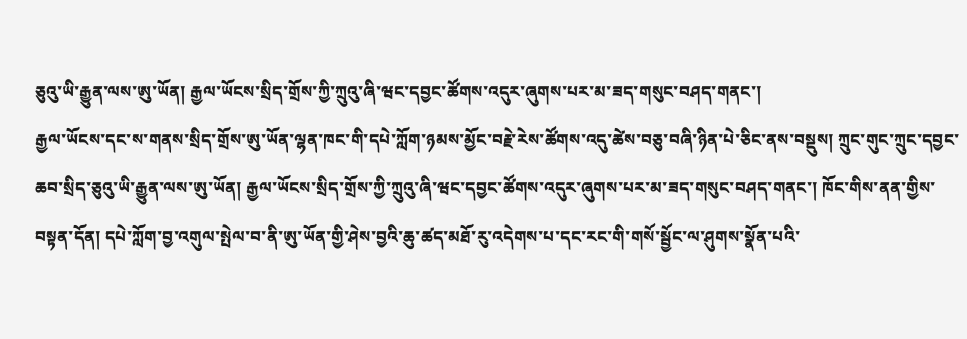ཅུའུ་ཡི་རྒྱུན་ལས་ཨུ་ཡོན། རྒྱལ་ཡོངས་སྲིད་གྲོས་ཀྱི་ཀྲུའུ་ཞི་ཝང་དབྱང་ཚོགས་འདུར་ཞུགས་པར་མ་ཟད་གསུང་བཤད་གནང་།
རྒྱལ་ཡོངས་དང་ས་གནས་སྲིད་གྲོས་ཨུ་ཡོན་ལྷན་ཁང་གི་དཔེ་ཀློག་ཉམས་མྱོང་བརྗེ་རེས་ཚོགས་འདུ་ཚེས་བཅུ་བཞི་ཉིན་པེ་ཅིང་ནས་བསྡུས། ཀྲུང་གུང་ཀྲུང་དབྱང་ཆབ་སྲིད་ཅུའུ་ཡི་རྒྱུན་ལས་ཨུ་ཡོན། རྒྱལ་ཡོངས་སྲིད་གྲོས་ཀྱི་ཀྲུའུ་ཞི་ཝང་དབྱང་ཚོགས་འདུར་ཞུགས་པར་མ་ཟད་གསུང་བཤད་གནང་། ཁོང་གིས་ནན་གྱིས་བསྟན་དོན། དཔེ་ཀློག་བྱ་འགུལ་སྤེལ་བ་ནི་ཨུ་ཡོན་གྱི་ཤེས་བྱའི་ཆུ་ཚད་མཐོ་རུ་འདེགས་པ་དང་རང་གི་གསོ་སྦྱོང་ལ་ཤུགས་སྣོན་པའི་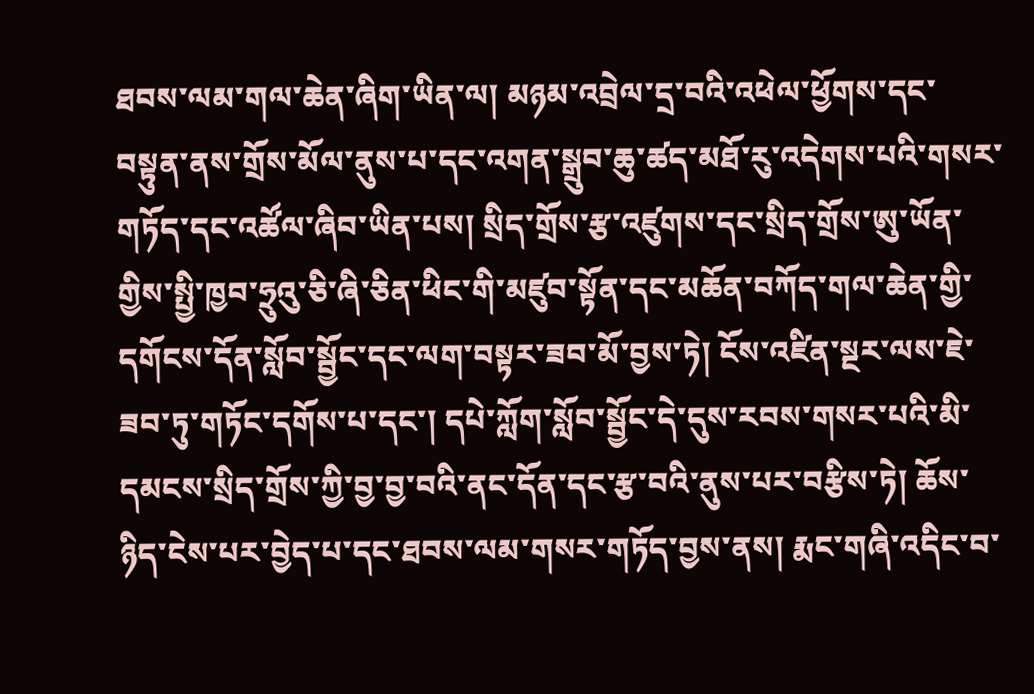ཐབས་ལམ་གལ་ཆེན་ཞིག་ཡིན་ལ། མཉམ་འབྲེལ་དྲ་བའི་འཕེལ་ཕྱོགས་དང་བསྟུན་ནས་གྲོས་མོལ་ནུས་པ་དང་འགན་སྒྲུབ་ཆུ་ཚད་མཐོ་རུ་འདེགས་པའི་གསར་གཏོད་དང་འཚོལ་ཞིབ་ཡིན་པས། སྲིད་གྲོས་རྩ་འཛུགས་དང་སྲིད་གྲོས་ཨུ་ཡོན་གྱིས་སྤྱི་ཁྱབ་ཧྲུའུ་ཅི་ཞི་ཅིན་ཕིང་གི་མཛུབ་སྟོན་དང་མཆོན་བཀོད་གལ་ཆེན་གྱི་དགོངས་དོན་སློབ་སྦྱོང་དང་ལག་བསྟར་ཟབ་མོ་བྱས་ཏེ། ངོས་འཛིན་སྔར་ལས་ཇེ་ཟབ་ཏུ་གཏོང་དགོས་པ་དང་། དཔེ་ཀློག་སློབ་སྦྱོང་དེ་དུས་རབས་གསར་པའི་མི་དམངས་སྲིད་གྲོས་ཀྱི་བྱ་བྱ་བའི་ནང་དོན་དང་རྩ་བའི་ནུས་པར་བརྩིས་ཏེ། ཆོས་ཉིད་ངེས་པར་བྱེད་པ་དང་ཐབས་ལམ་གསར་གཏོད་བྱས་ནས། རྨང་གཞི་འདིང་བ་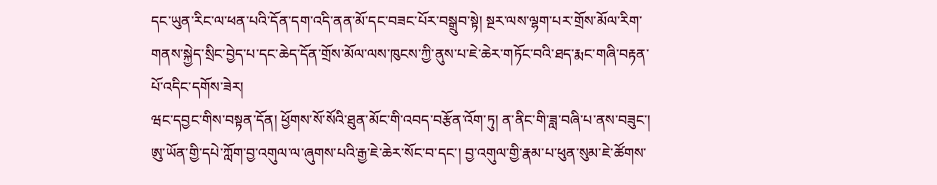དང་ཡུན་རིང་ལ་ཕན་པའི་དོན་དག་འདི་ནན་མོ་དང་བཟང་པོར་བསྒྲུབ་སྟེ། སྔར་ལས་ལྷག་པར་གྲོས་མོལ་རིག་གནས་སྐྱེད་སྲིང་བྱེད་པ་དང་ཆེད་དོན་གྲོས་མོལ་ལས་ཁུངས་ཀྱི་ནུས་པ་ཇེ་ཆེར་གཏོང་བའི་ཐད་རྨང་གཞི་བརྟན་པོ་འདིང་དགོས་ཟེར།
ཝང་དབྱང་གིས་བསྟན་དོན། ཕྱོགས་སོ་སོའི་ཐུན་མོང་གི་འབད་བརྩོན་འོག་ཏུ། ན་ནིང་གི་ཟླ་བཞི་པ་ནས་བཟུང་། ཨུ་ཡོན་གྱི་དཔེ་ཀློག་བྱ་འགུལ་ལ་ཞུགས་པའི་རྒྱ་ཇེ་ཆེར་སོང་བ་དང་། བྱ་འགུལ་གྱི་རྣམ་པ་ཕུན་སུམ་ཇེ་ཚོགས་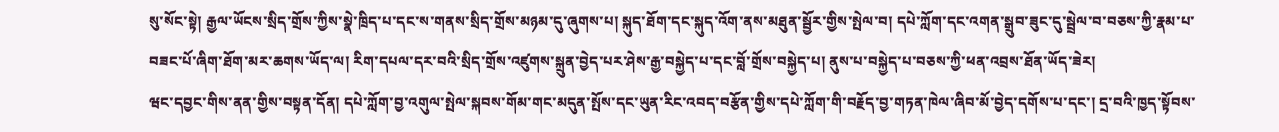སུ་སོང་སྟེ། རྒྱལ་ཡོངས་སྲིད་གྲོས་ཀྱིས་སྣེ་ཁྲིད་པ་དང་ས་གནས་སྲིད་གྲོས་མཉམ་དུ་ཞུགས་པ། སྐུད་ཐོག་དང་སྐུད་འོག་ནས་མཐུན་སྦྱོར་གྱིས་སྤེལ་བ། དཔེ་ཀློག་དང་འགན་སྒྲུབ་ཟུང་དུ་སྦྲེལ་བ་བཅས་ཀྱི་རྣམ་པ་བཟང་པོ་ཞིག་ཐོག་མར་ཆགས་ཡོད་ལ། རིག་དཔལ་དར་བའི་སྲིད་གྲོས་འཛུགས་སྐྲུན་བྱེད་པར་ཤེས་རྒྱ་བསྐྱེད་པ་དང་བློ་གྲོས་བསྐྱེད་པ། ནུས་པ་བསྐྱེད་པ་བཅས་ཀྱི་ཕན་འབྲས་ཐོན་ཡོད་ཟེར།
ཝང་དབྱང་གིས་ནན་གྱིས་བསྟན་དོན། དཔེ་ཀློག་བྱ་འགུལ་སྤེལ་སྐབས་གོམ་གང་མདུན་སྤོས་དང་ཡུན་རིང་འབད་བརྩོན་གྱིས་དཔེ་ཀློག་གི་བརྗོད་བྱ་གཏན་ཁེལ་ཞིབ་མོ་བྱེད་དགོས་པ་དང་། དྲ་བའི་ཁྱད་སྟོབས་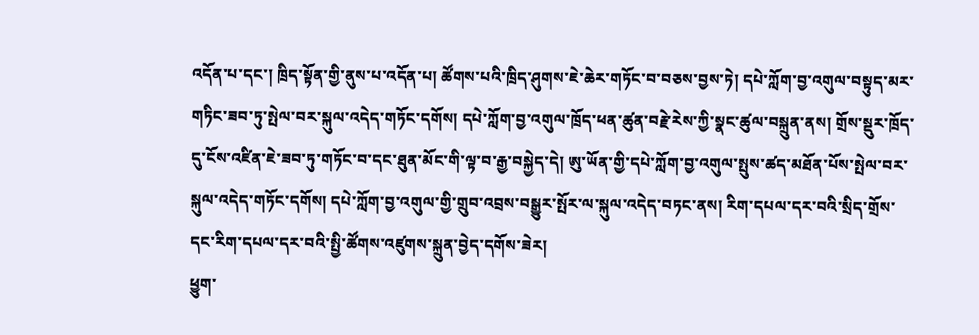འདོན་པ་དང་། ཁྲིད་སྟོན་གྱི་ནུས་པ་འདོན་པ། ཚོགས་པའི་ཁྲིད་ཤུགས་ཇེ་ཆེར་གཏོང་བ་བཅས་བྱས་ཏེ། དཔེ་ཀློག་བྱ་འགུལ་བསྟུད་མར་གཏིང་ཟབ་ཏུ་སྤེལ་བར་སྐུལ་འདེད་གཏོང་དགོས། དཔེ་ཀློག་བྱ་འགུལ་ཁྲོད་ཕན་ཚུན་བརྗེ་རེས་ཀྱི་སྣང་ཚུལ་བསྐྲུན་ནས། གྲོས་སྡུར་ཁྲོད་དུ་ངོས་འཛིན་ཇེ་ཟབ་ཏུ་གཏོང་བ་དང་ཐུན་མོང་གི་ལྟ་བ་རྒྱ་བསྐྱེད་དེ། ཨུ་ཡོན་གྱི་དཔེ་ཀློག་བྱ་འགུལ་སྤུས་ཚད་མཐོན་པོས་སྤེལ་བར་སྐུལ་འདེད་གཏོང་དགོས། དཔེ་ཀློག་བྱ་འགུལ་གྱི་གྲུབ་འབྲས་བསྒྱུར་སྤོར་ལ་སྐུལ་འདེད་བཏང་ནས། རིག་དཔལ་དར་བའི་སྲིད་གྲོས་དང་རིག་དཔལ་དར་བའི་སྤྱི་ཚོགས་འཛུགས་སྐྲུན་བྱེད་དགོས་ཟེར།
ཕྱུག་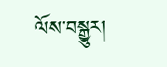ལོས་བསྒྱུར།